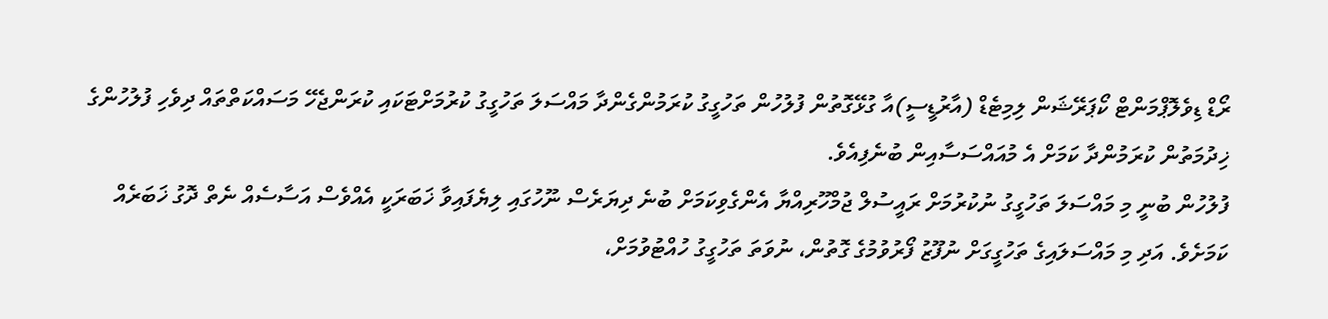ރޯޑް ޑިވެލޮޕްމަންޓް ކޯޕަރޭޝަން ލިމިޓެޑް (އާރުޑީސީ)އާ ގުޅޭގޮތުން ފުލުހުން ތަހުގީގު ކުރަމުންގެންދާ މައްސަލަ ތަހުގީގު ކުރުމަށްޓަކައި ކުރަންޖެހޭ މަސައްކަތްތައް ދިވެހި ފުލުހުންގެ ޚިދުމަތުން ކުރަމުންދާ ކަމަށް އެ މުއައްސަސާއިން ބުނެފިއެވެ.
ފުލުހުން ބުނީ މި މައްސަލަ ތަހުގީގު ނުކުރުމަށް ރައީސުލް ޖުމްހޫރިއްޔާ އެންގެވިކަމަށް ބުނެ ދިޔަރެސް ނޫހުގައި ލިޔެފައިވާ ޚަބަރަކީ އެއްވެސް އަސާސެއް ނެތް ދޮގު ޚަބަރެއް ކަމަށެވެ. އަދި މި މައްސަލައިގެ ތަހުގީގަށް ނުފޫޒު ފޯރުވުމުގެ ގޮތުން، ނުވަތަ ތަހުގީގު ހުއްޓުވުމަށް،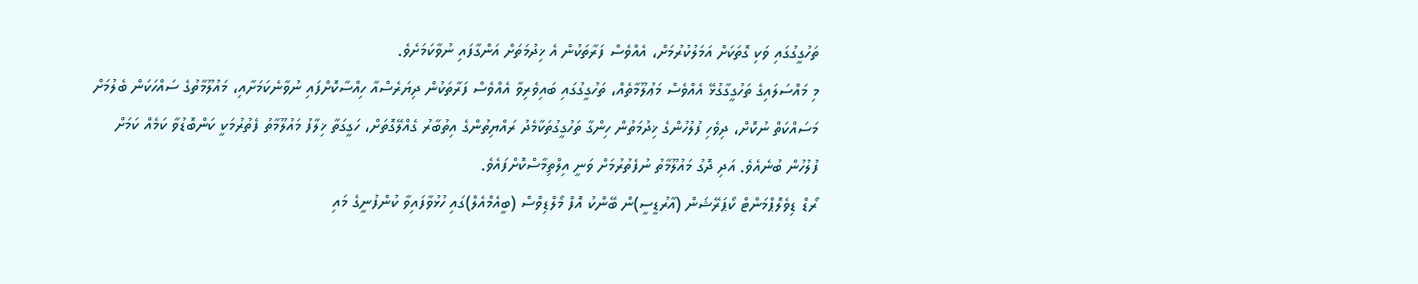ތަހުގީގުގައި ވަކި ގޮތަކަށް އަމަލުކުރުމަށް، އެއްވެސް ފަރާތަކުން އެ ޚިދުމަތަށް އަންގާފައި ނުވާކަމަށެވެ.
މި މައްސަލައިގެ ތަހުގީގާގުޅޭ އެއްވެސް މަޢުލޫމާތެއް، ތަހުގީގުގައި ބައިވެރިވާ އެއްވެސް ފަރާތަކުން ދިޔަރެސްއާ ހިއްސާކޮށްފައި ނުވާނެކަމަށާއި، މައުލޫމާތުގެ ސައްހަކަން ބެލުމަށް މަސައްކަތް ނުކޮށް، ދިވެހި ފުލުހުންގެ ޚިދުމަތުން ހިންގާ ތަހުގީގުތަކާމެދު ރައްޔިތުންގެ އިތުބާރު ގެއްލޭގޮތަށް، ހަގީގަތާ ޚިލާފު މައުލޫމާތު ފެތުރުމަކީ ކަންބޮޑުވާ ކަމެއް ކަމަށް ފުލުހުން ބުނެއެވެ. އަދި ދޮގު މައުލޫމާތު ނުފެތުރުމަށް ވަނީ އިލްތިމާސްކޮށްފައެވެ.
ރޯޑް ޑިވެލޮޕްމަންޓް ކޯޕަރޭޝަން (އާރުޑީސީ)ން ބޭންކު އޮފް މޯލްޑިވްސް (ބީއެމްއެލް)ގައި ހުޅުވާފައިވާ ކުންފުނީގެ މައި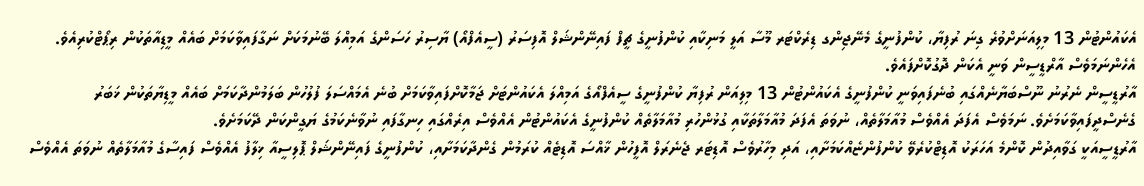އެކައުންޓުން 13 މިލިއަނަށްވުރެ ގިނަ ރުފިޔާ، ކުންފުނީގެ މެނޭޖިންގ ޑިރެކްޓަރ މޫސާ އަލީ މަނިކާއި ކުންފުނީގެ ޗީފް ފައިނޭންޝަލް އޮފިސަރު (ސީއެފްއޯ) ޔާސިރު ހަސަންގެ އަމިއްލަ ބޭނުމަކަށް ނަގާފައިވާކަމަށް ބައެއް މީޑިއާތަކުން ރިޕޯޓްކުރިއެވެ. އެހެންނަމަވެސް އާރްޑީސީން ވަނީ އެކަން ދޮގުކޮށްފައެވެ.
އާރުޑީސީން ނެރުނު ނޫސްބަޔާނެއްގައި ބުނެފައިވަނީ ކުންފުނީގެ އެކައުންޓުން 13 މިލިއަން ރުފިޔާ ކުންފުނީގެ ސީއެފްއޯގެ އަމިއްލަ އެކައުންޓަށް ޖަމާކޮށްފައިވާކަމަށް ބުނެ އެމައްސަލަ ފުލުހުން ބަލަމުންދާކަމަށް ބައެއް މީޑިޔާތަކުން ޚަބަރު ގެނެސްދީފައިވާކަމަށެވެ. ނަމަވެސް އެފަދަ އެއްވެސް މުއާމަލާތެއް، ނުވަތަ އެފަދަ މުއާމަލާތަކާއި ގުޅުންހުރި މުއާމަލާތެއް ކުންފުނީގެ އެކައުންޓުން އެއްވެސް އިރެއްގައި ހިނގާފައި ނުވާނެކަމުގެ ޔަގީންކަން ދޭކަމަށެވެ.
އާރުޑީސީއަކީ ގަވާއިދުން ކޮންމެ އަހަރަކު އޮޑިޓްކުރެވޭ ކުންފުންޏެއްކަމަށާއި، އަދި މިހާރުވެސް އޮޑިޓަރ ޖެނެރަލް އޮފީހުން ޚާއްސަ އޮޑިޓެއް ކުރަމުން ގެންދާކަމަށާއި، ކުންފުނީގެ ފައިނޭންޝަލް ޕޮލިސީއާ ޚިލާފު އެއްވެސް ފައިސާގެ މުއާމަލާތެއް ނުވަތަ އެއްވެސް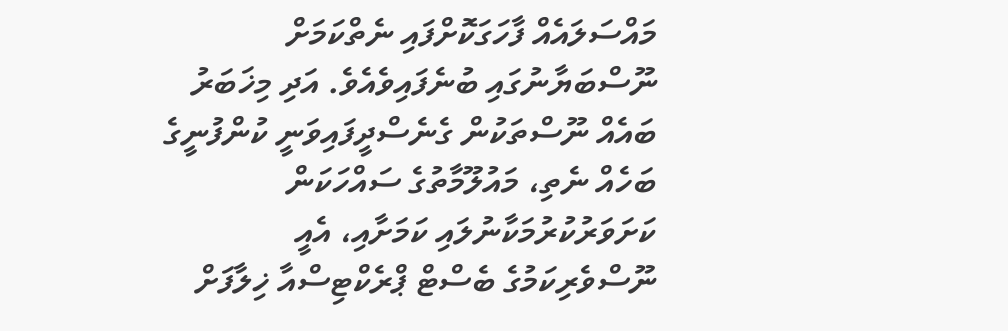މައްސަލައެއް ފާހަގަކޮށްފައި ނެތްކަމަށް ނޫސްބަޔާނުގައި ބުނެފައިވެއެވެ. އަދި މިޚަބަރު ބައެއް ނޫސްތަކުން ގެނެސްދީފައިވަނީ ކުންފުނީގެ ބަހެއް ނެތި، މައުލޫމާތުގެ ސައްހަކަން ކަށަވަރުކުރުމަކާނުލައި ކަމަށާއި، އެއީ ނޫސްވެރިކަމުގެ ބެސްޓް ޕްރެކްޓިސްއާ ޚިލާފަށް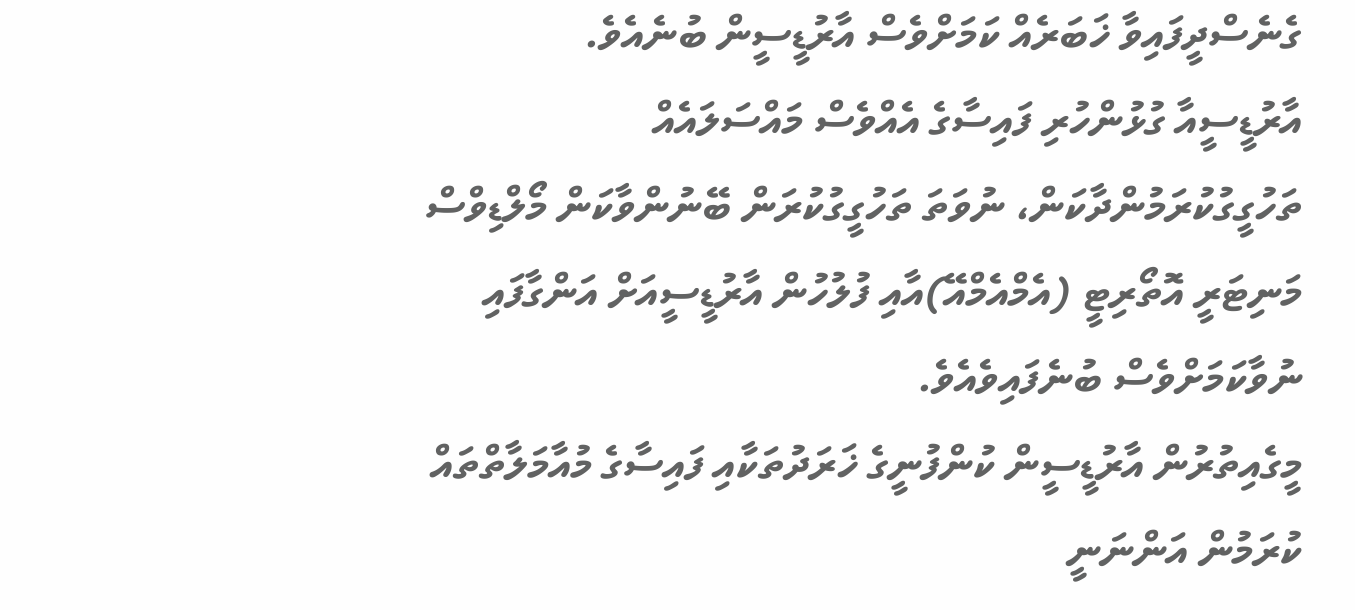ގެނެސްދީފައިވާ ޚަބަރެއް ކަމަށްވެސް އާރުޑީސީން ބުނެއެވެ.
އާރުޑީސީއާ ގުޅުންހުރި ފައިސާގެ އެއްވެސް މައްސަލައެއް ތަހުގީގުކުރަމުންދާކަން، ނުވަތަ ތަހުގީގުކުރަން ބޭނުންވާކަން މޯލްޑިވްސް މަނިޓަރީ އޮތޯރިޓީ (އެމްއެމްއޭ)އާއި ފުލުހުން އާރުޑީސީއަށް އަންގާފައި ނުވާކަމަށްވެސް ބުނެފައިވެއެވެ.
މީގެއިތުރުން އާރުޑީސީން ކުންފުނީގެ ޚަރަދުތަކާއި ފައިސާގެ މުއާމަލާތްތައް ކުރަމުން އަންނަނީ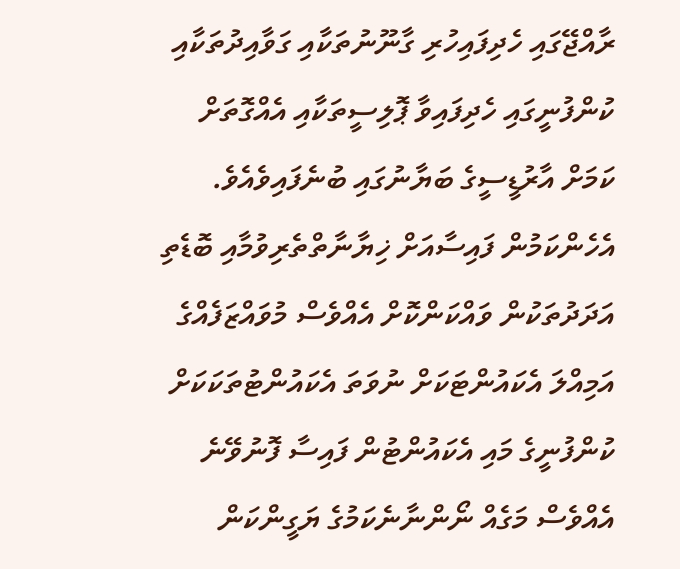ރާއްޖޭގައި ހެދިފައިހުރި ގާނޫނުތަކާއި ގަވާއިދުތަކާއި ކުންފުނީގައި ހެދިފައިވާ ޕޮލިސީތަކާއި އެއްގޮތަށް ކަމަށް އާރުޑީސީގެ ބަޔާނުގައި ބުނެފައިވެއެވެ. އެހެންކަމުން ފައިސާއަށް ޚިޔާނާތްތެރިވުމާއި ބޮޑެތި އަދަދުތަކުން ވައްކަންކޮށް އެއްވެސް މުވައްޒަފެއްގެ އަމިއްލަ އެކައުންޓަކަށް ނުވަތަ އެކައުންޓުތަކަކަށް ކުންފުނީގެ މައި އެކައުންޓުން ފައިސާ ފޮނުވޭނެ އެއްވެސް މަގެއް ނޯންނާނެކަމުގެ ޔަގީންކަން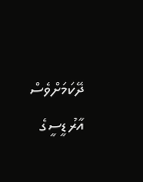ދޭކަމަށްވެސް އާރުޑީސީގެ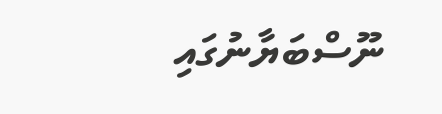ނޫސްބަޔާނުގައި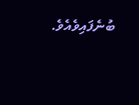ބުނެފައިވެއެވެ.